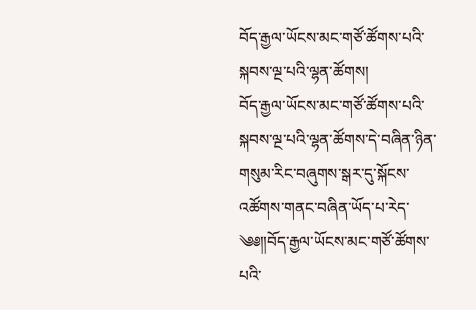བོད་རྒྱལ་ཡོངས་མང་གཙོ་ཚོགས་པའི་སྐབས་ལྔ་པའི་ལྷན་ཚོགས།
བོད་རྒྱལ་ཡོངས་མང་གཙོ་ཚོགས་པའི་སྐབས་ལྔ་པའི་ལྷན་ཚོགས་དེ་བཞིན་ཉིན་གསུམ་རིང་བཞུགས་སྒར་དུ་སྐོངས་འཚོགས་གནང་བཞིན་ཡོད་པ་རེད་
༄༅༎བོད་རྒྱལ་ཡོངས་མང་གཙོ་ཚོགས་པའི་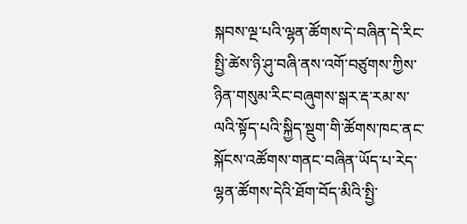སྐབས་ལྔ་པའི་ལྷན་ཚོགས་དེ་བཞིན་དེ་རིང་སྤྱི་ཚེས་ཉི་ཤུ་བཞི་ནས་འགོ་བཙུགས་ཀྱིས་ཉིན་གསུམ་རིང་བཞུགས་སྒར་རྡ་རམ་ས་ལའི་སྟོད་པའི་སྐྱིད་སྡུག་གི་ཚོགས་ཁང་ནང་སྐོངས་འཚོགས་གནང་བཞིན་ཡོད་པ་རེད་
ལྷན་ཚོགས་དེའི་ཐོག་བོད་མིའི་སྤྱི་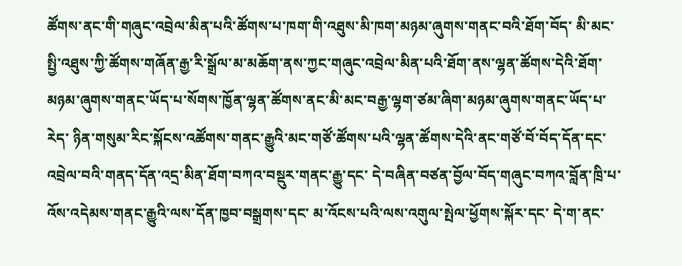ཚོགས་ནང་གི་གཞུང་འབྲེལ་མིན་པའི་ཚོགས་པ་ཁག་གི་འཐུས་མི་ཁག་མཉམ་ཞུགས་གནང་བའི་ཐོག་བོད་ མི་མང་སྤྱི་འཐུས་ཀྱི་ཚོགས་གཞོན་རྒྱ་རི་སྒྲོལ་མ་མཆོག་ནས་ཀྱང་གཞུང་འབྲེལ་མིན་པའི་ཐོག་ནས་ལྷན་ཚོགས་དེའི་ཐོག་མཉམ་ཞུགས་གནང་ཡོད་པ་སོགས་ཁྱོན་ལྷན་ཚོགས་ནང་མི་མང་བརྒྱ་ལྷག་ཙམ་ཞིག་མཉམ་ཞུགས་གནང་ཡོད་པ་རེད་ ཉིན་གསུམ་རིང་སྐོངས་འཚོགས་གནང་རྒྱུའི་མང་གཙོ་ཚོགས་པའི་ལྷན་ཚོགས་དེའི་ནང་གཙོ་བོ་བོད་དོན་དང་འབྲེལ་བའི་གནད་དོན་འདྲ་མིན་ཐོག་བཀའ་བསྡུར་གནང་རྒྱུ་དང་ དེ་བཞིན་བཙན་བྱོལ་བོད་གཞུང་བཀའ་བློན་ཁྲི་པ་འོས་འདེམས་གནང་རྒྱུའི་ལས་དོན་ཁྱབ་བསྒྲགས་དང་ མ་འོངས་པའི་ལས་འགུལ་སྤེལ་ཕྱོགས་སྐོར་དང་ དེ་ག་ནང་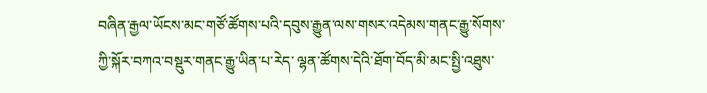བཞིན་རྒྱལ་ཡོངས་མང་གཙོ་ཚོགས་པའི་དབུས་རྒྱུན་ལས་གསར་འདེམས་གནང་རྒྱུ་སོགས་ཀྱི་སྐོར་བཀའ་བསྡུར་གནང་རྒྱུ་ཡིན་པ་རེད་ ལྷན་ཚོགས་དེའི་ཐོག་བོད་མི་མང་སྤྱི་འཐུས་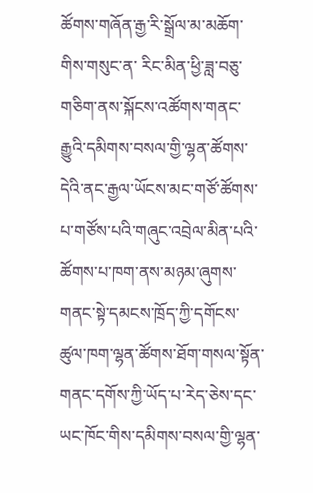ཚོགས་གཞོན་རྒྱ་རི་སྒྲོལ་མ་མཆོག་གིས་གསུང་ན་ རིང་མིན་ཕྱི་ཟླ་བཅུ་གཅིག་ནས་སྐོངས་འཚོགས་གནང་རྒྱུའི་དམིགས་བསལ་གྱི་ལྷན་ཚོགས་དེའི་ནང་རྒྱལ་ཡོངས་མང་གཙོ་ཚོགས་པ་གཙོས་པའི་གཞུང་འབྲེལ་མིན་པའི་ཚོགས་པ་ཁག་ནས་མཉམ་ཞུགས་གནང་སྟེ་དམངས་ཁྲོད་ཀྱི་དགོངས་ཚུལ་ཁག་ལྷན་ཚོགས་ཐོག་གསལ་སྟོན་གནང་དགོས་ཀྱི་ཡོད་པ་རེད་ཅེས་དང་ ཡང་ཁོང་གིས་དམིགས་བསལ་གྱི་ལྷན་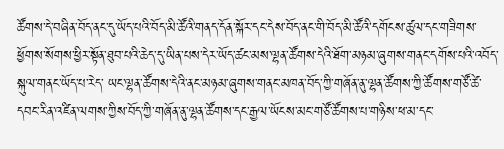ཚོགས་དེ་བཞིན་བོད་ནང་དུ་ཡོད་པའི་བོད་མི་ཚོའི་གནད་དོན་སྐོར་དང་དེས་བོད་ནང་གི་བོད་མི་ཚོའི་དགོངས་ཚུལ་དང་གཟིགས་ཕྱོགས་སོགས་ཕྱིར་སྟོན་ཐུབ་པའི་ཆེད་དུ་ཡིན་པས་དེར་ཡོད་ཚང་མས་ལྷན་ཚོགས་དེའི་ཐོག་མཉམ་ཞུགས་གནང་དགོས་པའི་འབོད་སྐུལ་གནང་ཡོད་པ་རེད་ ཡང་ལྷན་ཚོགས་དེའི་ནང་མཉམ་ཞུགས་གནང་མཁན་བོད་ཀྱི་གཞོན་ནུ་ལྷན་ཚོགས་ཀྱི་ཚོགས་གཙོ་ཚེ་དབང་རིན་འཛིན་ལགས་ཀྱིས་བོད་ཀྱི་གཞོན་ནུ་ལྷན་ཚོགས་དང་རྒྱལ་ཡོངས་མང་གཙོ་ཚོགས་པ་གཉིས་ཕ་མ་དང་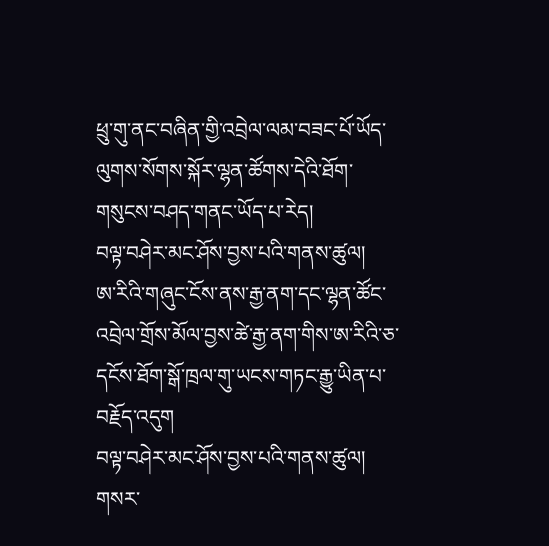ཕྲུ་གུ་ནང་བཞིན་གྱི་འབྲེལ་ལམ་བཟང་པོ་ཡོད་ལུགས་སོགས་སྐོར་ལྷན་ཚོགས་དེའི་ཐོག་གསུངས་བཤད་གནང་ཡོད་པ་རེད།
བལྟ་བཤེར་མང་ཤོས་བྱས་པའི་གནས་ཚུལ།
ཨ་རིའི་གཞུང་ངོས་ནས་རྒྱ་ནག་དང་ལྷན་ཚོང་འབྲེལ་གྲོས་མོལ་བྱས་ཚེ་རྒྱ་ནག་གིས་ཨ་རིའི་ཅ་དངོས་ཐོག་སྒོ་ཁྲལ་གུ་ཡངས་གཏང་རྒྱུ་ཡིན་པ་བརྗོད་འདུག
བལྟ་བཤེར་མང་ཤོས་བྱས་པའི་གནས་ཚུལ།
གསར་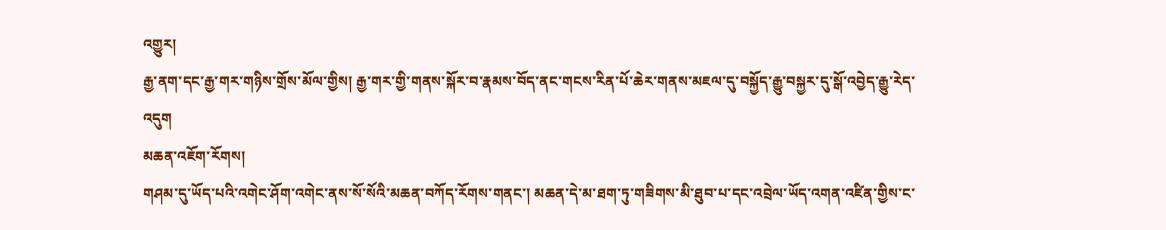འགྱུར།
རྒྱ་ནག་དང་རྒྱ་གར་གཉིས་གྲོས་མོལ་གྱིས། རྒྱ་གར་གྱི་གནས་སྐོར་བ་རྣམས་བོད་ནང་གངས་རིན་པོ་ཆེར་གནས་མཇལ་དུ་བསྐྱོད་རྒྱུ་བསྐྱར་དུ་སྒོ་འབྱེད་རྒྱུ་རེད་འདུག
མཆན་འཇོག་རོགས།
གཤམ་དུ་ཡོད་པའི་འགེང་ཤོག་འགེང་ནས་སོ་སོའི་མཆན་བཀོད་རོགས་གནང་། མཆན་དེ་མ་ཐག་ཏུ་གཟིགས་མི་ཐུབ་པ་དང་འབྲེལ་ཡོད་འགན་འཛིན་གྱིས་ང་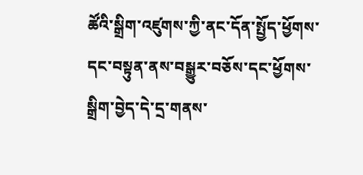ཚོའི་སྒྲིག་འཛུགས་ཀྱི་ནང་དོན་སྤྱོད་ཕྱོགས་དང་བསྟུན་ནས་བསྒྱུར་བཅོས་དང་ཕྱོགས་སྒྲིག་བྱེད་དེ་དྲ་གནས་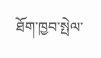ཐོག་ཁྱབ་སྤེལ་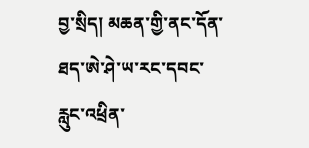བྱ་སྲིད། མཆན་གྱི་ནང་དོན་ཐད་ཨེ་ཤེ་ཡ་རང་དབང་རླུང་འཕྲིན་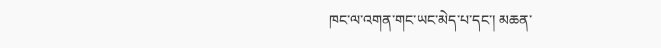ཁང་ལ་འགན་གང་ཡང་མེད་པ་དང་། མཆན་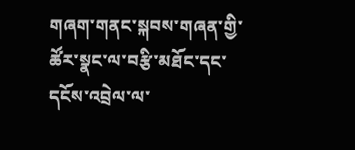གཞག་གནང་སྐབས་གཞན་གྱི་ཚོར་སྣང་ལ་བརྩི་མཐོང་དང་དངོས་འབྲེལ་ལ་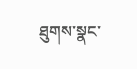ཐུགས་སྣང་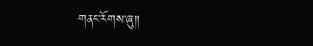གནང་རོགས་ཞུ༎